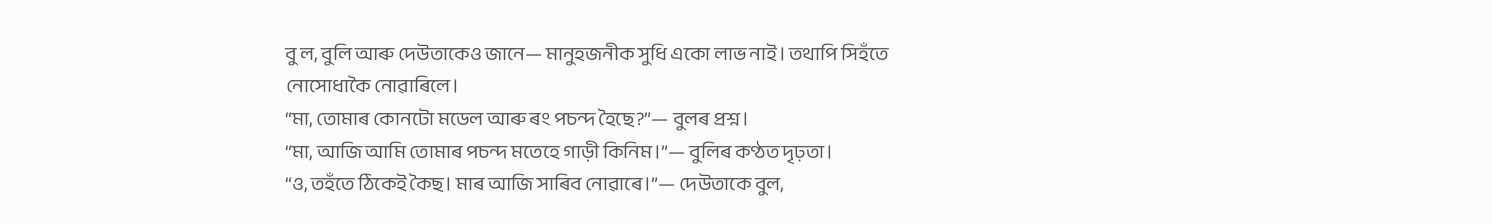বু ল, বুলি আৰু দেউতাকেও জানে— মানুহজনীক সুধি একো লাভ নাই। তথাপি সিহঁতে নোসোধাকৈ নোৱাৰিলে।
“মা, তোমাৰ কোনটো মডেল আৰু ৰং পচন্দ হৈছে?”— বুলৰ প্ৰশ্ন।
“মা, আজি আমি তোমাৰ পচন্দ মতেহে গাড়ী কিনিম।”— বুলিৰ কণ্ঠত দৃঢ়তা।
“ও, তহঁতে ঠিকেই কৈছ। মাৰ আজি সাৰিব নোৱাৰে।”— দেউতাকে বুল,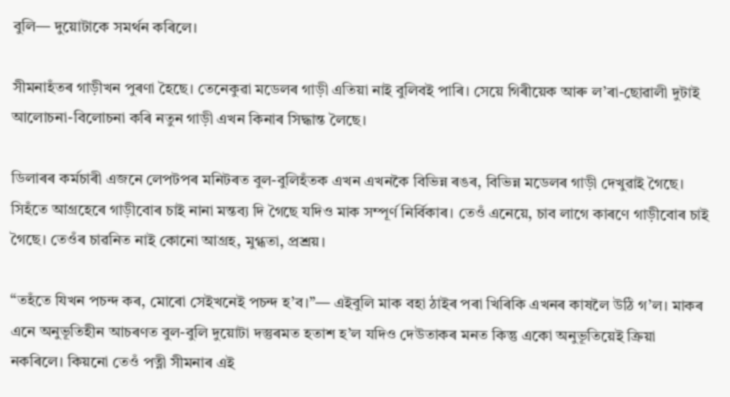বুলি— দুয়োটাকে সমৰ্থন কৰিলে।

সীমনাহঁতৰ গাড়ীখন পুৰণা হৈছে। তেনেকুৱা মডেলৰ গাড়ী এতিয়া নাই বুলিবই পাৰি। সেয়ে গিৰীয়েক আৰু ল’ৰা-ছোৱালী দুটাই আলোচনা-বিলোচনা কৰি নতুন গাড়ী এখন কিনাৰ সিদ্ধান্ত লৈছে।

ডিলাৰৰ কৰ্মচাৰী এজনে লেপটপৰ মনিটৰত বুল-বুলিহঁতক এখন এখনকৈ বিভিন্ন ৰঙৰ, বিভিন্ন মডেলৰ গাড়ী দেখুৱাই গৈছে। সিহঁতে আগ্ৰহেৰে গাড়ীবোৰ চাই নানা মন্তব্য দি গৈছে যদিও মাক সম্পূৰ্ণ নিৰ্বিকাৰ। তেওঁ এনেয়ে, চাব লাগে কাৰণে গাড়ীবোৰ চাই গৈছে। তেওঁৰ চাৱনিত নাই কোনো আগ্ৰহ, মুগ্ধতা, প্ৰশ্ৰয়।

“তহঁতে যিখন পচন্দ কৰ, মোৰো সেইখনেই পচন্দ হ’ব।”— এইবুলি মাক বহা ঠাইৰ পৰা খিৰিকি এখনৰ কাষলৈ উঠি গ’ল। মাকৰ এনে অনুভূতিহীন আচৰণত বুল-বুলি দুয়োটা দস্তুৰমত হতাশ হ’ল যদিও দেউতাকৰ মনত কিন্তু একো অনুভূতিয়েই ক্ৰিয়া নকৰিলে। কিয়নো তেওঁ পত্নী সীমনাৰ এই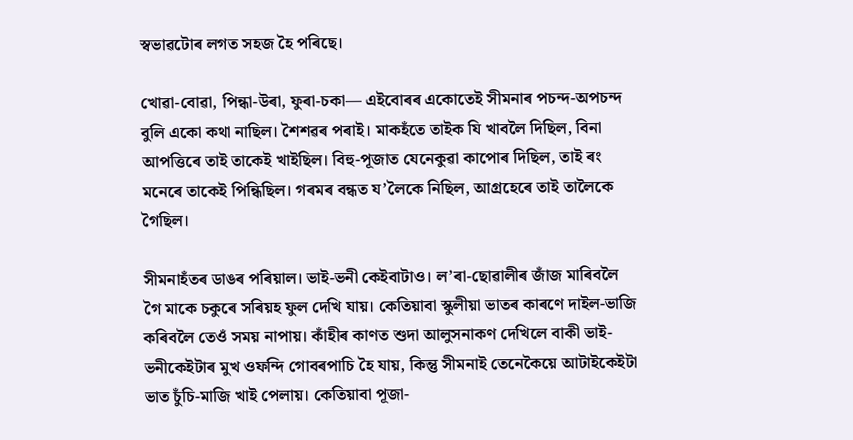স্বভাৱটোৰ লগত সহজ হৈ পৰিছে।

খোৱা-বোৱা, পিন্ধা-উৰা, ফুৰা-চকা— এইবোৰৰ একোতেই সীমনাৰ পচন্দ-অপচন্দ বুলি একো কথা নাছিল। শৈশৱৰ পৰাই। মাকহঁতে তাইক যি খাবলৈ দিছিল, বিনা আপত্তিৰে তাই তাকেই খাইছিল। বিহু-পূজাত যেনেকুৱা কাপোৰ দিছিল, তাই ৰং মনেৰে তাকেই পিন্ধিছিল। গৰমৰ বন্ধত য’লৈকে নিছিল, আগ্ৰহেৰে তাই তালৈকে গৈছিল।

সীমনাহঁতৰ ডাঙৰ পৰিয়াল। ভাই-ভনী কেইবাটাও। ল’ৰা-ছোৱালীৰ জাঁজ মাৰিবলৈ গৈ মাকে চকুৰে সৰিয়হ ফুল দেখি যায়। কেতিয়াবা স্কুলীয়া ভাতৰ কাৰণে দাইল-ভাজি কৰিবলৈ তেওঁ সময় নাপায়। কাঁহীৰ কাণত শুদা আলুসনাকণ দেখিলে বাকী ভাই-ভনীকেইটাৰ মুখ ওফন্দি গোবৰপাচি হৈ যায়, কিন্তু সীমনাই তেনেকৈয়ে আটাইকেইটা ভাত চুঁচি-মাজি খাই পেলায়। কেতিয়াবা পূজা-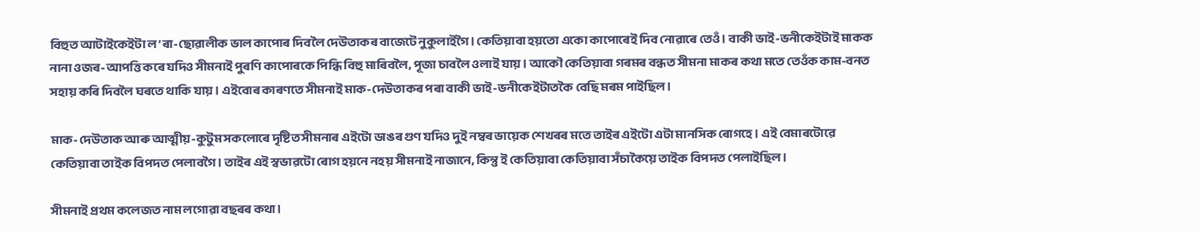বিহুত আটাইকেইটা ল’ৰা-ছোৱালীক ভাল কাপোৰ দিবলৈ দেউতাকৰ বাজেটে নুকুলাইগৈ। কেতিয়াবা হয়তো একো কাপোৰেই দিব নোৱাৰে তেওঁ। বাকী ভাই-ভনীকেইটাই মাকক নানা ওজৰ-আপত্তি কৰে যদিও সীমনাই পুৰণি কাপোৰকে পিন্ধি বিহু মাৰিবলৈ, পূজা চাবলৈ ওলাই যায়। আকৌ কেতিয়াবা গৰমৰ বন্ধত সীমনা মাকৰ কথা মতে তেওঁক কাম-বনত সহায় কৰি দিবলৈ ঘৰতে থাকি যায়। এইবোৰ কাৰণতে সীমনাই মাক-দেউতাকৰ পৰা বাকী ভাই-ভনীকেইটাতকৈ বেছি মৰম পাইছিল।

মাক-দেউতাক আৰু আত্মীয়-কুটুম সকলোৰে দৃষ্টিত সীমনাৰ এইটো ডাঙৰ গুণ যদিও দুই নম্বৰ ভায়েক শেখৰৰ মতে তাইৰ এইটো এটা মানসিক ৰোগহে। এই বেমাৰটোৱে কেতিয়াবা তাইক বিপদত পেলাবগৈ। তাইৰ এই স্বভাৱটো ৰোগ হয়নে নহয় সীমনাই নাজানে, কিন্তু ই কেতিয়াবা কেতিয়াবা সঁচাকৈয়ে তাইক বিপদত পেলাইছিল।

সীমনাই প্ৰথম কলেজত নাম লগোৱা বছৰৰ কথা।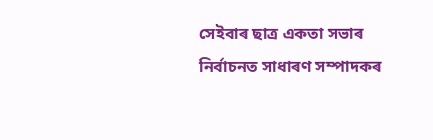সেইবাৰ ছাত্ৰ একতা সভাৰ নিৰ্বাচনত সাধাৰণ সম্পাদকৰ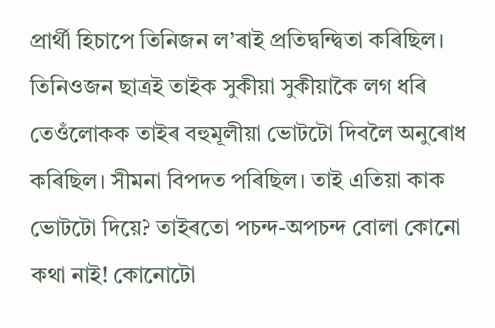প্ৰাৰ্থী হিচাপে তিনিজন ল’ৰাই প্ৰতিদ্বন্দ্বিতা কৰিছিল। তিনিওজন ছাত্ৰই তাইক সুকীয়া সুকীয়াকৈ লগ ধৰি তেওঁলোকক তাইৰ বহুমূলীয়া ভোটটো দিবলৈ অনুৰোধ কৰিছিল। সীমনা বিপদত পৰিছিল। তাই এতিয়া কাক ভোটটো দিয়ে? তাইৰতো পচন্দ-অপচন্দ বোলা কোনো কথা নাই! কোনোটো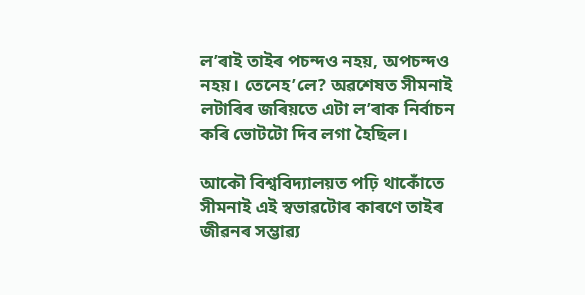ল’ৰাই তাইৰ পচন্দও নহয়, অপচন্দও নহয়। তেনেহ’লে? অৱশেষত সীমনাই লটাৰিৰ জৰিয়তে এটা ল’ৰাক নিৰ্বাচন কৰি ভোটটো দিব লগা হৈছিল।

আকৌ বিশ্ববিদ্যালয়ত পঢ়ি থাকোঁতে সীমনাই এই স্বভাৱটোৰ কাৰণে তাইৰ জীৱনৰ সম্ভাৱ্য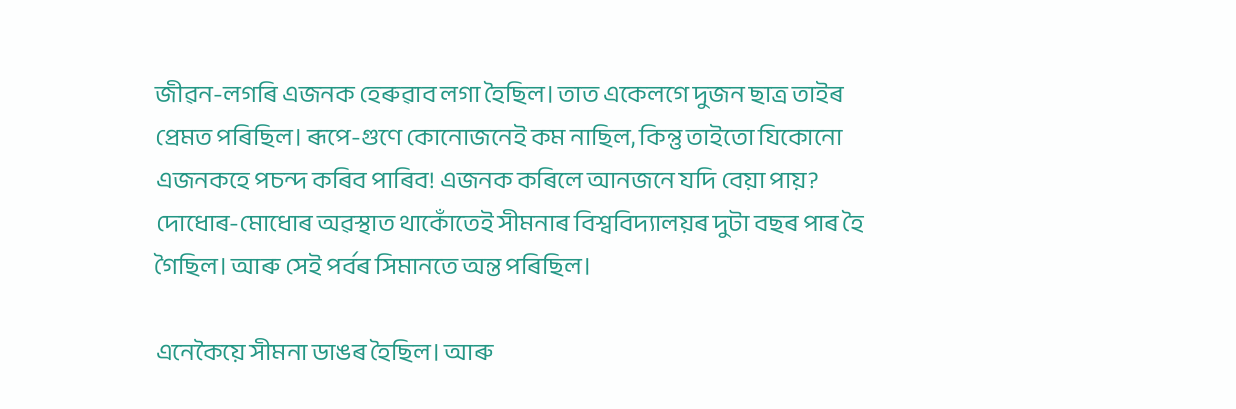জীৱন-লগৰি এজনক হেৰুৱাব লগা হৈছিল। তাত একেলগে দুজন ছাত্ৰ তাইৰ প্ৰেমত পৰিছিল। ৰূপে-গুণে কোনোজনেই কম নাছিল, কিন্তু তাইতো যিকোনো এজনকহে পচন্দ কৰিব পাৰিব! এজনক কৰিলে আনজনে যদি বেয়া পায়? দোধোৰ-মোধোৰ অৱস্থাত থাকোঁতেই সীমনাৰ বিশ্ববিদ্যালয়ৰ দুটা বছৰ পাৰ হৈ গৈছিল। আৰু সেই পৰ্বৰ সিমানতে অন্ত পৰিছিল।

এনেকৈয়ে সীমনা ডাঙৰ হৈছিল। আৰু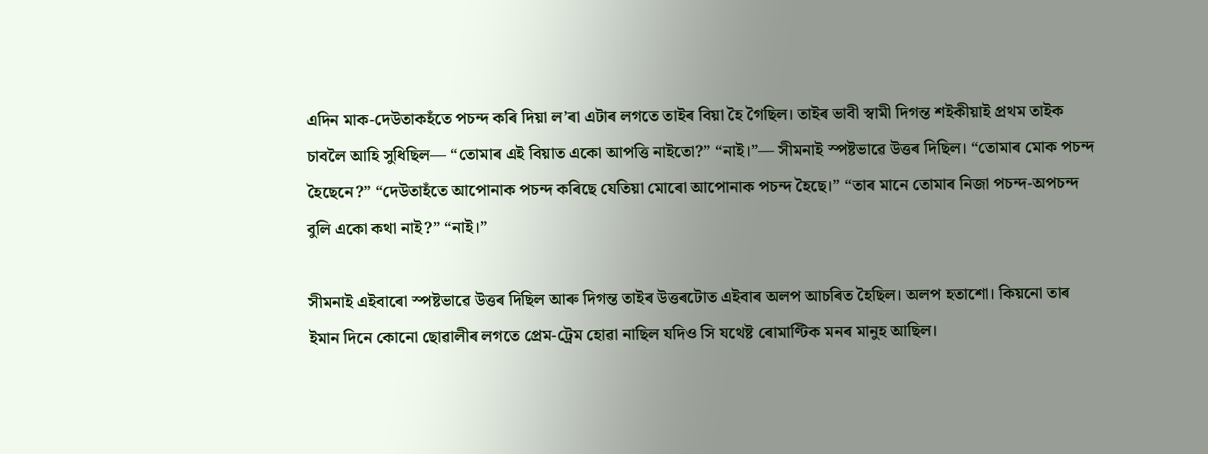এদিন মাক-দেউতাকহঁতে পচন্দ কৰি দিয়া ল’ৰা এটাৰ লগতে তাইৰ বিয়া হৈ গৈছিল। তাইৰ ভাবী স্বামী দিগন্ত শইকীয়াই প্ৰথম তাইক চাবলৈ আহি সুধিছিল— “তোমাৰ এই বিয়াত একো আপত্তি নাইতো?” “নাই।”— সীমনাই স্পষ্টভাৱে উত্তৰ দিছিল। “তোমাৰ মোক পচন্দ হৈছেনে?” “দেউতাহঁতে আপোনাক পচন্দ কৰিছে যেতিয়া মোৰো আপোনাক পচন্দ হৈছে।” “তাৰ মানে তোমাৰ নিজা পচন্দ-অপচন্দ বুলি একো কথা নাই?” “নাই।”

সীমনাই এইবাৰো স্পষ্টভাৱে উত্তৰ দিছিল আৰু দিগন্ত তাইৰ উত্তৰটোত এইবাৰ অলপ আচৰিত হৈছিল। অলপ হতাশো। কিয়নো তাৰ ইমান দিনে কোনো ছোৱালীৰ লগতে প্ৰেম-ট্ৰেম হোৱা নাছিল যদিও সি যথেষ্ট ৰোমাণ্টিক মনৰ মানুহ আছিল।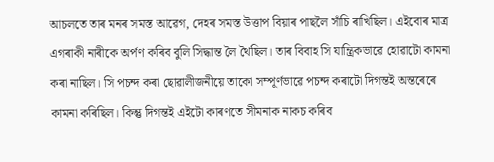আচলতে তাৰ মনৰ সমস্ত আৱেগ, দেহৰ সমস্ত উত্তাপ বিয়াৰ পাছলৈ সাঁচি ৰাখিছিল। এইবোৰ মাত্ৰ এগৰাকী নাৰীকে অৰ্পণ কৰিব বুলি সিদ্ধান্ত লৈ থৈছিল। তাৰ বিবাহ সি যান্ত্ৰিকভাৱে হোৱাটো কামনা কৰা নাছিল। সি পচন্দ কৰা ছোৱালীজনীয়ে তাকো সম্পূৰ্ণভাৱে পচন্দ কৰাটো দিগন্তই অন্তৰেৰে কামনা কৰিছিল। কিন্তু দিগন্তই এইটো কাৰণতে সীমনাক নাকচ কৰিব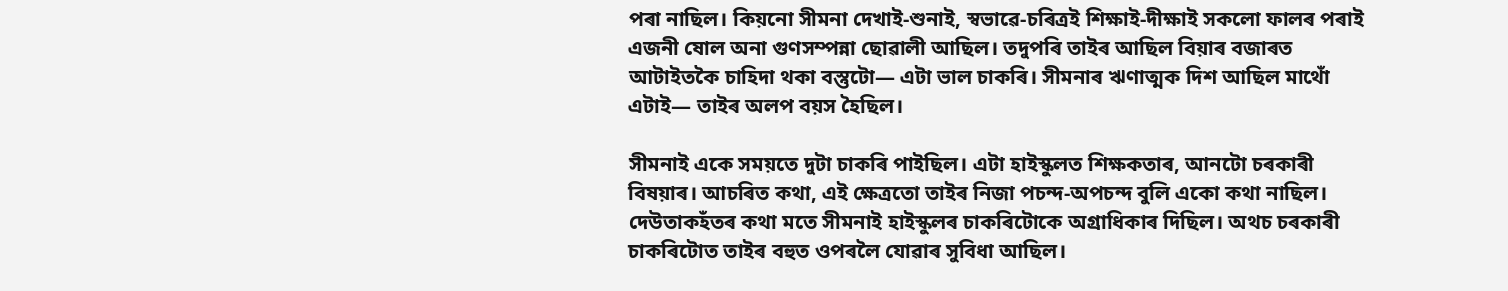পৰা নাছিল। কিয়নো সীমনা দেখাই-শুনাই, স্বভাৱে-চৰিত্ৰই শিক্ষাই-দীক্ষাই সকলো ফালৰ পৰাই এজনী ষোল অনা গুণসম্পন্না ছোৱালী আছিল। তদুপৰি তাইৰ আছিল বিয়াৰ বজাৰত আটাইতকৈ চাহিদা থকা বস্তুটো— এটা ভাল চাকৰি। সীমনাৰ ঋণাত্মক দিশ আছিল মাথোঁ এটাই— তাইৰ অলপ বয়স হৈছিল।

সীমনাই একে সময়তে দুটা চাকৰি পাইছিল। এটা হাইস্কুলত শিক্ষকতাৰ, আনটো চৰকাৰী বিষয়াৰ। আচৰিত কথা, এই ক্ষেত্ৰতো তাইৰ নিজা পচন্দ-অপচন্দ বুলি একো কথা নাছিল। দেউতাকহঁতৰ কথা মতে সীমনাই হাইস্কুলৰ চাকৰিটোকে অগ্ৰাধিকাৰ দিছিল। অথচ চৰকাৰী চাকৰিটোত তাইৰ বহুত ওপৰলৈ যোৱাৰ সুবিধা আছিল।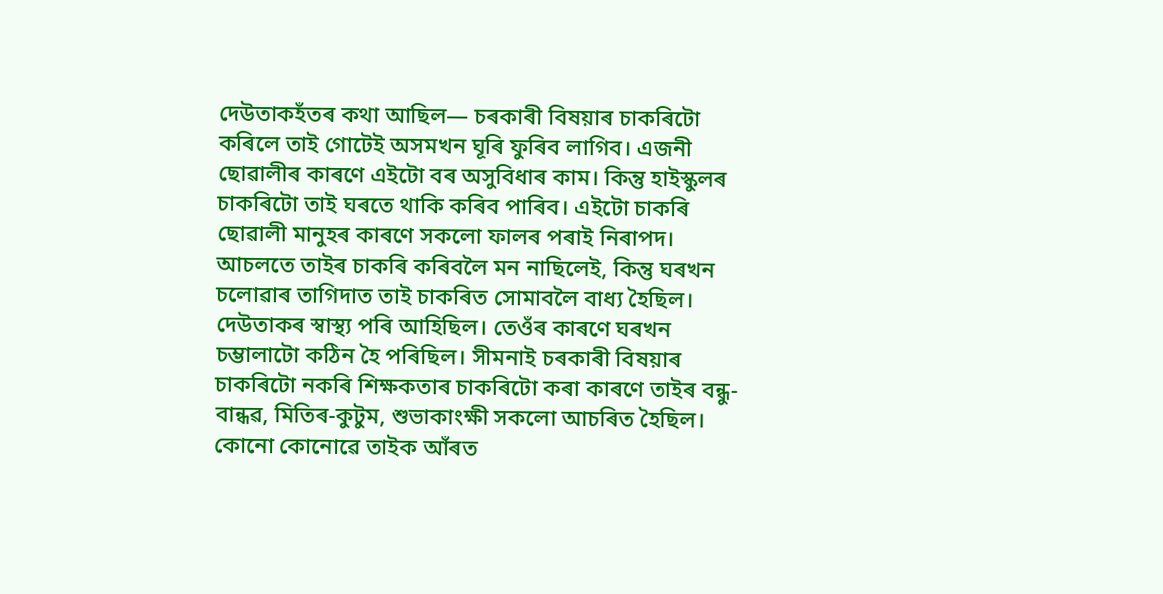দেউতাকহঁতৰ কথা আছিল— চৰকাৰী বিষয়াৰ চাকৰিটো কৰিলে তাই গোটেই অসমখন ঘূৰি ফুৰিব লাগিব। এজনী ছোৱালীৰ কাৰণে এইটো বৰ অসুবিধাৰ কাম। কিন্তু হাইস্কুলৰ চাকৰিটো তাই ঘৰতে থাকি কৰিব পাৰিব। এইটো চাকৰি ছোৱালী মানুহৰ কাৰণে সকলো ফালৰ পৰাই নিৰাপদ। আচলতে তাইৰ চাকৰি কৰিবলৈ মন নাছিলেই, কিন্তু ঘৰখন চলোৱাৰ তাগিদাত তাই চাকৰিত সোমাবলৈ বাধ্য হৈছিল। দেউতাকৰ স্বাস্থ্য পৰি আহিছিল। তেওঁৰ কাৰণে ঘৰখন চম্ভালাটো কঠিন হৈ পৰিছিল। সীমনাই চৰকাৰী বিষয়াৰ চাকৰিটো নকৰি শিক্ষকতাৰ চাকৰিটো কৰা কাৰণে তাইৰ বন্ধু-বান্ধৱ, মিতিৰ-কুটুম, শুভাকাংক্ষী সকলো আচৰিত হৈছিল। কোনো কোনোৱে তাইক আঁৰত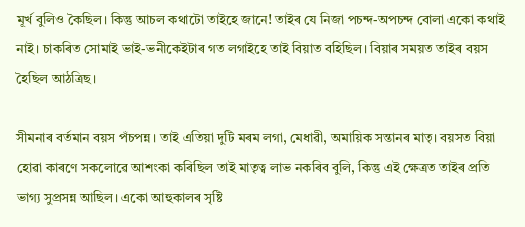মূৰ্খ বুলিও কৈছিল। কিন্তু আচল কথাটো তাইহে জানে! তাইৰ যে নিজা পচন্দ-অপচন্দ বোলা একো কথাই নাই। চাকৰিত সোমাই ভাই-ভনীকেইটাৰ গত লগাইহে তাই বিয়াত বহিছিল। বিয়াৰ সময়ত তাইৰ বয়স হৈছিল আঠত্ৰিছ।

সীমনাৰ বৰ্তমান বয়স পঁচপন্ন। তাই এতিয়া দুটি মৰম লগা, মেধাৱী, অমায়িক সন্তানৰ মাতৃ। বয়সত বিয়া হোৱা কাৰণে সকলোৱে আশংকা কৰিছিল তাই মাতৃত্ব লাভ নকৰিব বুলি, কিন্তু এই ক্ষেত্ৰত তাইৰ প্ৰতি ভাগ্য সুপ্ৰসন্ন আছিল। একো আহুকালৰ সৃষ্টি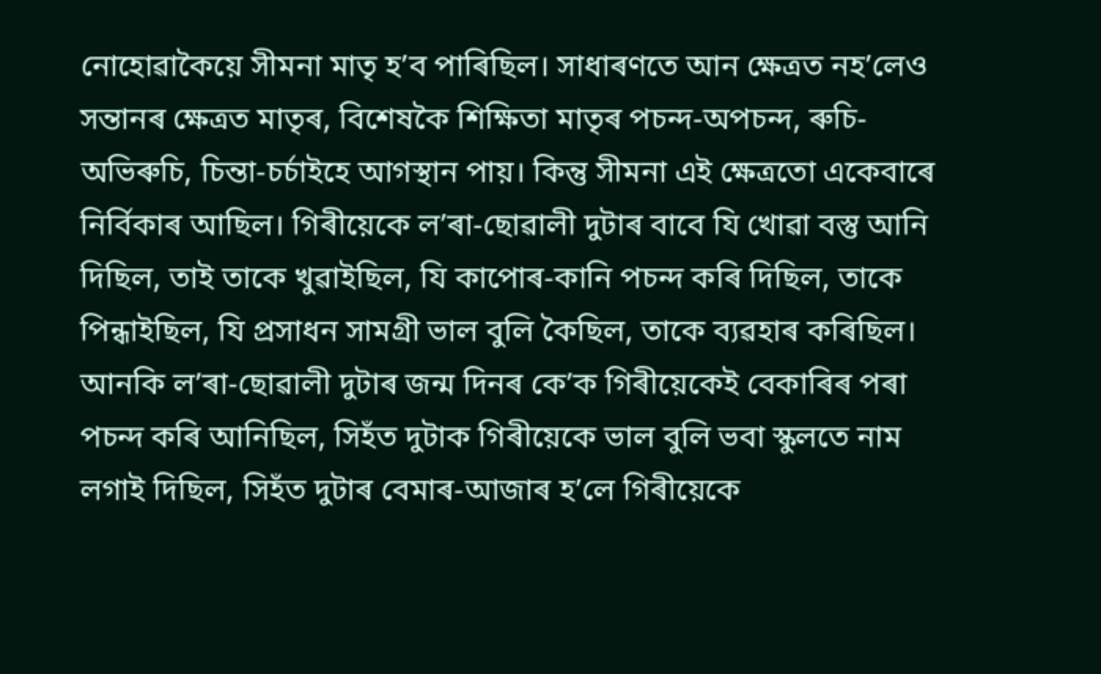নোহোৱাকৈয়ে সীমনা মাতৃ হ’ব পাৰিছিল। সাধাৰণতে আন ক্ষেত্ৰত নহ’লেও সন্তানৰ ক্ষেত্ৰত মাতৃৰ, বিশেষকৈ শিক্ষিতা মাতৃৰ পচন্দ-অপচন্দ, ৰুচি-অভিৰুচি, চিন্তা-চৰ্চাইহে আগস্থান পায়। কিন্তু সীমনা এই ক্ষেত্ৰতো একেবাৰে নিৰ্বিকাৰ আছিল। গিৰীয়েকে ল’ৰা-ছোৱালী দুটাৰ বাবে যি খোৱা বস্তু আনি দিছিল, তাই তাকে খুৱাইছিল, যি কাপোৰ-কানি পচন্দ কৰি দিছিল, তাকে পিন্ধাইছিল, যি প্ৰসাধন সামগ্ৰী ভাল বুলি কৈছিল, তাকে ব্যৱহাৰ কৰিছিল। আনকি ল’ৰা-ছোৱালী দুটাৰ জন্ম দিনৰ কে’ক গিৰীয়েকেই বেকাৰিৰ পৰা পচন্দ কৰি আনিছিল, সিহঁত দুটাক গিৰীয়েকে ভাল বুলি ভবা স্কুলতে নাম লগাই দিছিল, সিহঁত দুটাৰ বেমাৰ-আজাৰ হ’লে গিৰীয়েকে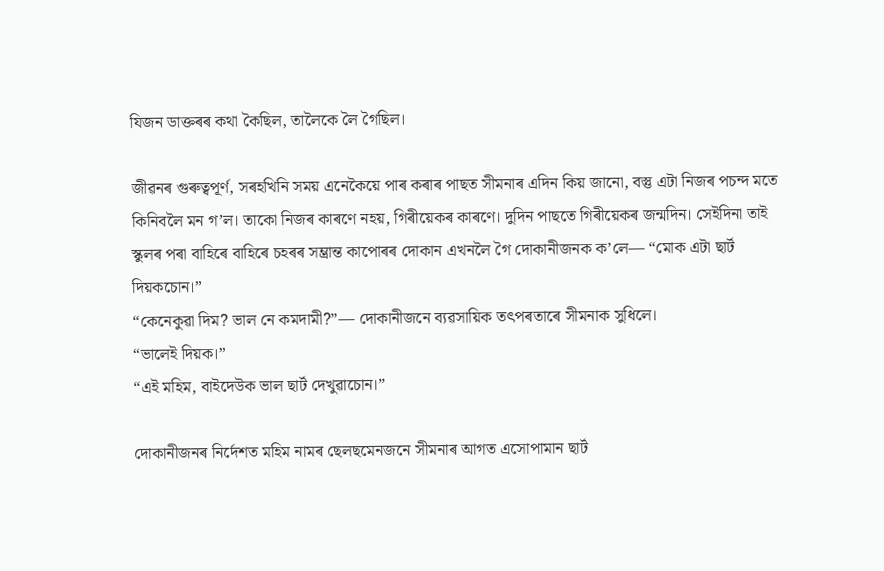যিজন ডাক্তৰৰ কথা কৈছিল, তালৈকে লৈ গৈছিল।

জীৱনৰ গুৰুত্বপূৰ্ণ, সৰহখিনি সময় এনেকৈয়ে পাৰ কৰাৰ পাছত সীমনাৰ এদিন কিয় জানো, বস্তু এটা নিজৰ পচন্দ মতে কিনিবলৈ মন গ’ল। তাকো নিজৰ কাৰণে নহয়, গিৰীয়েকৰ কাৰণে। দুদিন পাছতে গিৰীয়েকৰ জন্মদিন। সেইদিনা তাই স্কুলৰ পৰা বাহিৰে বাহিৰে চহৰৰ সম্ভ্ৰান্ত কাপোৰৰ দোকান এখনলৈ গৈ দোকানীজনক ক’লে— “মোক এটা ছাৰ্ট দিয়কচোন।”
“কেনেকুৱা দিম? ভাল নে কমদামী?”— দোকানীজনে ব্যৱসায়িক তৎপৰতাৰে সীমনাক সুধিলে।
“ভালেই দিয়ক।”
“এই মহিম, বাইদেউক ভাল ছাৰ্ট দেখুৱাচোন।”

দোকানীজনৰ নিৰ্দেশত মহিম নামৰ ছেলছমেনজনে সীমনাৰ আগত এসোপামান ছাৰ্ট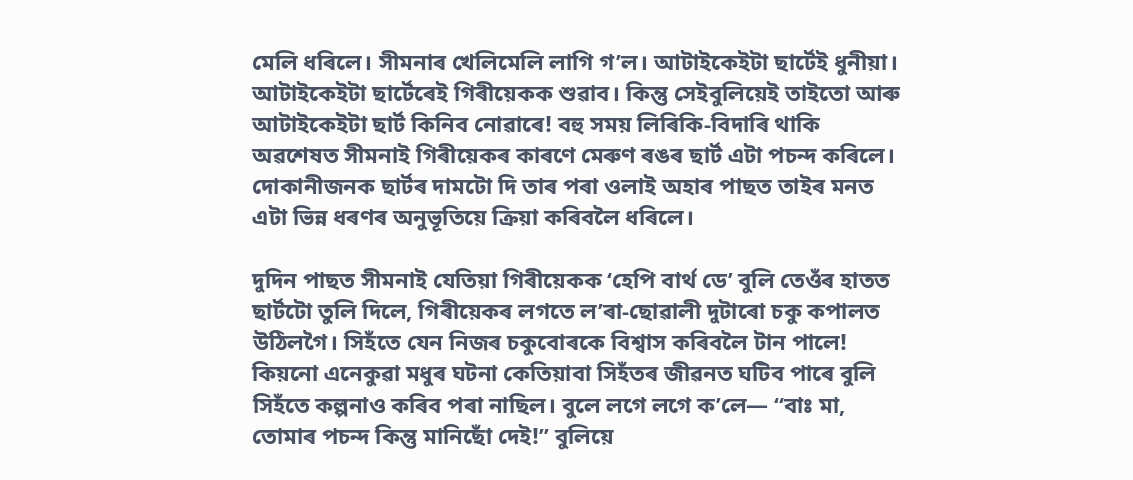মেলি ধৰিলে। সীমনাৰ খেলিমেলি লাগি গ’ল। আটাইকেইটা ছাৰ্টেই ধুনীয়া। আটাইকেইটা ছাৰ্টেৰেই গিৰীয়েকক শুৱাব। কিন্তু সেইবুলিয়েই তাইতো আৰু আটাইকেইটা ছাৰ্ট কিনিব নোৱাৰে! বহু সময় লিৰিকি-বিদাৰি থাকি অৱশেষত সীমনাই গিৰীয়েকৰ কাৰণে মেৰুণ ৰঙৰ ছাৰ্ট এটা পচন্দ কৰিলে। দোকানীজনক ছাৰ্টৰ দামটো দি তাৰ পৰা ওলাই অহাৰ পাছত তাইৰ মনত এটা ভিন্ন ধৰণৰ অনুভূতিয়ে ক্ৰিয়া কৰিবলৈ ধৰিলে।

দুদিন পাছত সীমনাই যেতিয়া গিৰীয়েকক ‘হেপি বাৰ্থ ডে’ বুলি তেওঁৰ হাতত ছাৰ্টটো তুলি দিলে, গিৰীয়েকৰ লগতে ল’ৰা-ছোৱালী দুটাৰো চকু কপালত উঠিলগৈ। সিহঁতে যেন নিজৰ চকুবোৰকে বিশ্বাস কৰিবলৈ টান পালে! কিয়নো এনেকুৱা মধুৰ ঘটনা কেতিয়াবা সিহঁতৰ জীৱনত ঘটিব পাৰে বুলি সিহঁতে কল্পনাও কৰিব পৰা নাছিল। বুলে লগে লগে ক’লে— “বাঃ মা, তোমাৰ পচন্দ কিন্তু মানিছোঁ দেই!” বুলিয়ে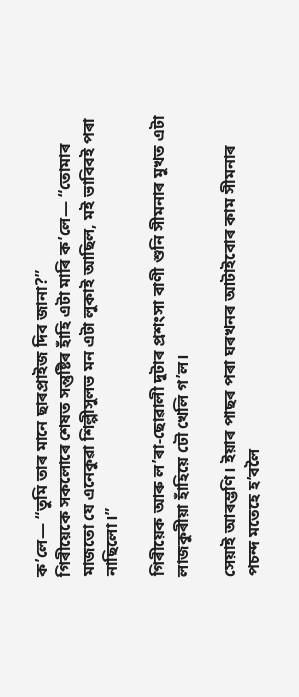ক’লে— “তুমি তাৰ মানে ছাৰপ্ৰাইজ দিব জানা?”
গিৰীয়েকে সকলোৰে শেষত সন্তুষ্টিৰ হাঁহি এটা মাৰি ক’লে— “তোমাৰ মাজতো যে এনেকুৱা শিল্পীসুলভ মন এটা লুকাই আছিল, মই ভাবিবই পৰা নাছিলো।”

গিৰীয়েক আৰু ল’ৰা-ছোৱালী দুটাৰ প্ৰশংসা বাণী শুনি সীমনাৰ মুখত এটা লাজকুৰীয়া হাঁহিয়ে ঢৌ খেলি গ’ল।

সেয়াই আৰম্ভণি। ইয়াৰ পাছৰ পৰা ঘৰখনৰ আটাইবোৰ কাম সীমনাৰ পচন্দ মতেহে হ’বলৈ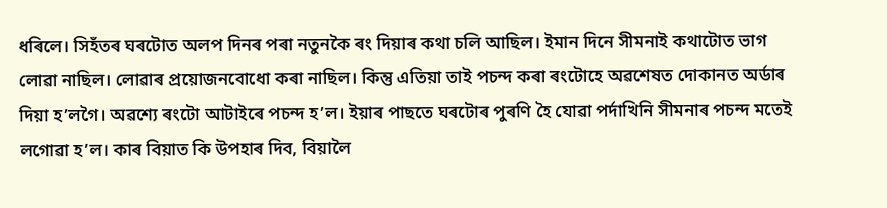ধৰিলে। সিহঁতৰ ঘৰটোত অলপ দিনৰ পৰা নতুনকৈ ৰং দিয়াৰ কথা চলি আছিল। ইমান দিনে সীমনাই কথাটোত ভাগ লোৱা নাছিল। লোৱাৰ প্ৰয়োজনবোধো কৰা নাছিল। কিন্তু এতিয়া তাই পচন্দ কৰা ৰংটোহে অৱশেষত দোকানত অৰ্ডাৰ দিয়া হ’লগৈ। অৱশ্যে ৰংটো আটাইৰে পচন্দ হ’ল। ইয়াৰ পাছতে ঘৰটোৰ পুৰণি হৈ যোৱা পৰ্দাখিনি সীমনাৰ পচন্দ মতেই লগোৱা হ’ল। কাৰ বিয়াত কি উপহাৰ দিব, বিয়ালৈ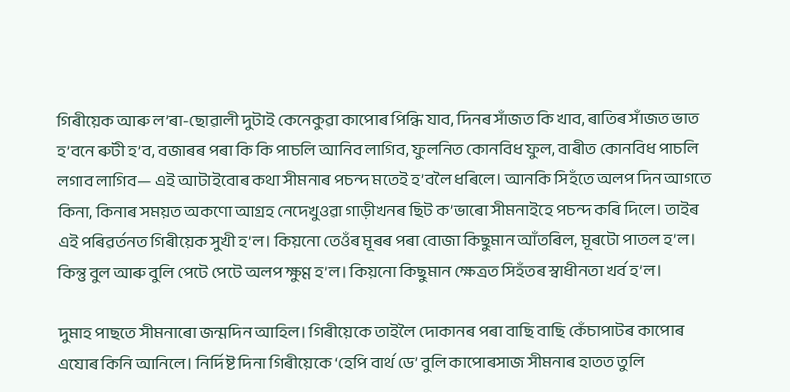গিৰীয়েক আৰু ল’ৰা-ছোৱালী দুটাই কেনেকুৱা কাপোৰ পিন্ধি যাব, দিনৰ সাঁজত কি খাব, ৰাতিৰ সাঁজত ভাত হ’বনে ৰুটী হ’ব, বজাৰৰ পৰা কি কি পাচলি আনিব লাগিব, ফুলনিত কোনবিধ ফুল, বাৰীত কোনবিধ পাচলি লগাব লাগিব— এই আটাইবোৰ কথা সীমনাৰ পচন্দ মতেই হ’বলৈ ধৰিলে। আনকি সিহঁতে অলপ দিন আগতে কিনা, কিনাৰ সময়ত অকণো আগ্ৰহ নেদেখুওৱা গাড়ীখনৰ ছিট ক’ভাৰো সীমনাইহে পচন্দ কৰি দিলে। তাইৰ এই পৰিৱৰ্তনত গিৰীয়েক সুখী হ’ল। কিয়নো তেওঁৰ মূৰৰ পৰা বোজা কিছুমান আঁতৰিল, মূৰটো পাতল হ’ল। কিন্তু বুল আৰু বুলি পেটে পেটে অলপ ক্ষুণ্ণ হ’ল। কিয়নো কিছুমান ক্ষেত্ৰত সিহঁতৰ স্বাধীনতা খৰ্ব হ’ল।

দুমাহ পাছতে সীমনাৰো জন্মদিন আহিল। গিৰীয়েকে তাইলৈ দোকানৰ পৰা বাছি বাছি কেঁচাপাটৰ কাপোৰ এযোৰ কিনি আনিলে। নিৰ্দিষ্ট দিনা গিৰীয়েকে ‘হেপি বাৰ্থ ডে’ বুলি কাপোৰসাজ সীমনাৰ হাতত তুলি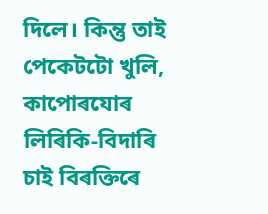দিলে। কিন্তু তাই পেকেটটো খুলি, কাপোৰযোৰ লিৰিকি-বিদাৰি চাই বিৰক্তিৰে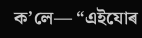ক’লে— “এইযোৰ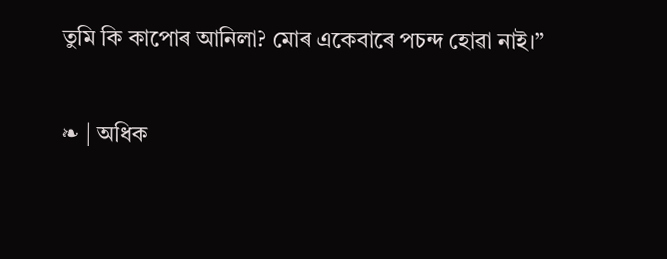তুমি কি কাপোৰ আনিলা? মোৰ একেবাৰে পচন্দ হোৱা নাই।”

❧ | অধিক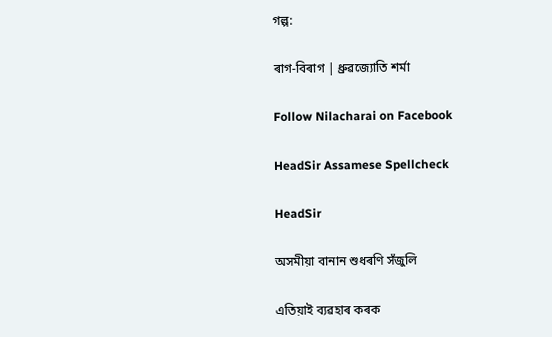গল্প:

ৰাগ-বিৰাগ | ধ্ৰুৱজ্যোতি শৰ্মা

Follow Nilacharai on Facebook

HeadSir Assamese Spellcheck

HeadSir

অসমীয়া বানান শুধৰণি সঁজুলি

এতিয়াই ব্যৱহাৰ কৰক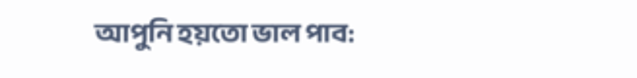আপুনি হয়তো ভাল পাব: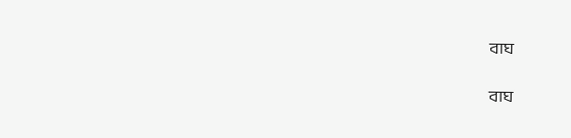বাঘ

বাঘ